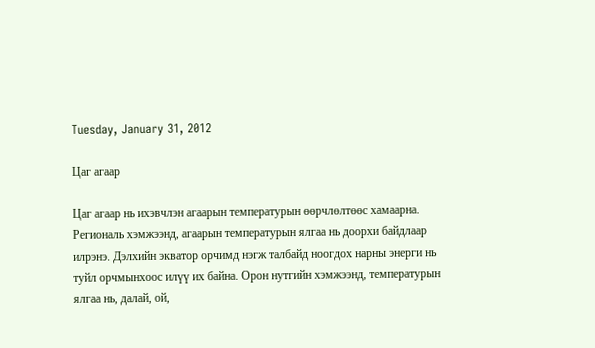Tuesday, January 31, 2012

Цаг агаар

Цаг агаар нь ихэвчлэн агаарын температурын өөрчлөлтөөс хамаарна. Региональ хэмжээнд, агаарын температурын ялгаа нь доорхи байдлаар илрэнэ. Дэлхийн экватор орчимд нэгж талбайд ноогдох нарны энерги нь туйл орчмынхоос илүү их байна. Орон нутгийн хэмжээнд, температурын ялгаа нь, далай, ой,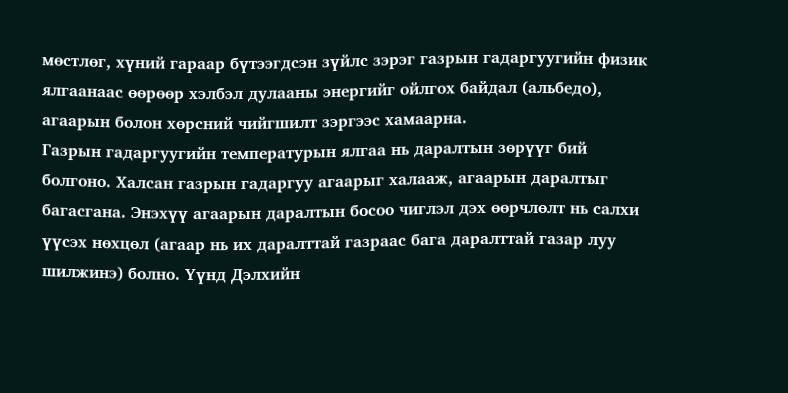мөстлөг, хүний гараар бүтээгдсэн зүйлс зэрэг газрын гадаргуугийн физик ялгаанаас өөрөөр хэлбэл дулааны энергийг ойлгох байдал (альбедо), агаарын болон хөрсний чийгшилт зэргээс хамаарна.
Газрын гадаргуугийн температурын ялгаа нь даралтын зөрүүг бий болгоно. Халсан газрын гадаргуу агаарыг халааж, агаарын даралтыг багасгана. Энэхүү агаарын даралтын босоо чиглэл дэх өөрчлөлт нь салхи үүсэх нөхцөл (агаар нь их даралттай газраас бага даралттай газар луу шилжинэ) болно. Үүнд Дэлхийн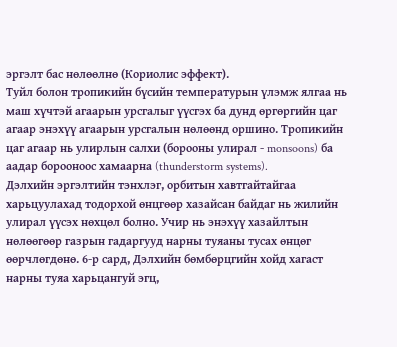эргэлт бас нөлөөлнө (Кориолис эффект).
Туйл болон тропикийн бүсийн температурын үлэмж ялгаа нь маш хүчтэй агаарын урсгалыг үүсгэх ба дунд өргөргийн цаг агаар энэхүү агаарын урсгалын нөлөөнд оршино. Тропикийн цаг агаар нь улирлын салхи (борооны улирал - monsoons) ба аадар борооноос хамаарна (thunderstorm systems).
Дэлхийн эргэлтийн тэнхлэг, орбитын хавтгайтайгаа харьцуулахад тодорхой өнцгөөр хазайсан байдаг нь жилийн улирал үүсэх нөхцөл болно. Учир нь энэхүү хазайлтын нөлөөгөөр газрын гадаргууд нарны туяаны тусах өнцөг өөрчлөгдөнө. 6-р сард, Дэлхийн бөмбөрцгийн хойд хагаст нарны туяа харьцангуй эгц,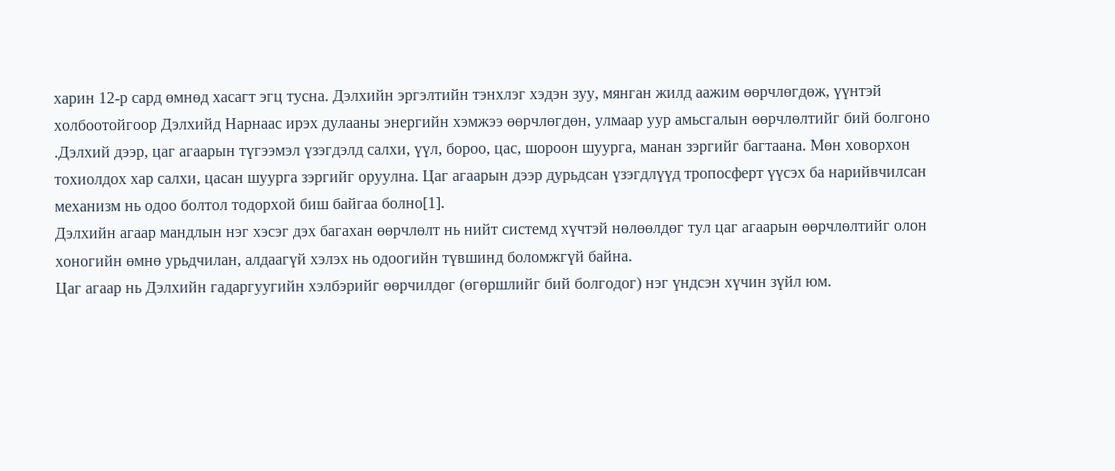харин 12-р сард өмнөд хасагт эгц тусна. Дэлхийн эргэлтийн тэнхлэг хэдэн зуу, мянган жилд аажим өөрчлөгдөж, үүнтэй холбоотойгоор Дэлхийд Нарнаас ирэх дулааны энергийн хэмжээ өөрчлөгдөн, улмаар уур амьсгалын өөрчлөлтийг бий болгоно
.Дэлхий дээр, цаг агаарын түгээмэл үзэгдэлд салхи, үүл, бороо, цас, шороон шуурга, манан зэргийг багтаана. Мөн ховорхон тохиолдох хар салхи, цасан шуурга зэргийг оруулна. Цаг агаарын дээр дурьдсан үзэгдлүүд тропосферт үүсэх ба нарийвчилсан механизм нь одоо болтол тодорхой биш байгаа болно[1].
Дэлхийн агаар мандлын нэг хэсэг дэх багахан өөрчлөлт нь нийт системд хүчтэй нөлөөлдөг тул цаг агаарын өөрчлөлтийг олон хоногийн өмнө урьдчилан, алдаагүй хэлэх нь одоогийн түвшинд боломжгүй байна.
Цаг агаар нь Дэлхийн гадаргуугийн хэлбэрийг өөрчилдөг (өгөршлийг бий болгодог) нэг үндсэн хүчин зүйл юм.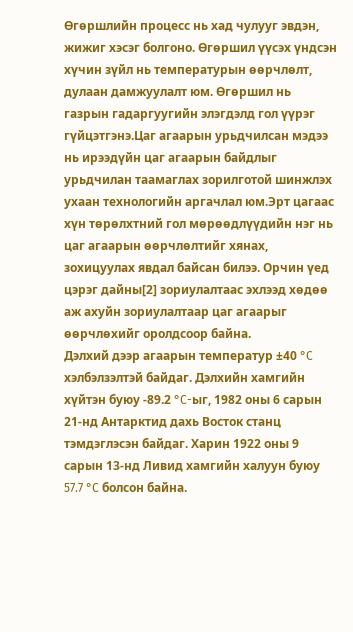Өгөршлийн процесс нь хад чулууг эвдэн, жижиг хэсэг болгоно. Өгөршил үүсэх үндсэн хүчин зүйл нь температурын өөрчлөлт, дулаан дамжуулалт юм. Өгөршил нь газрын гадаргуугийн элэгдэлд гол үүрэг гүйцэтгэнэ.Цаг агаарын урьдчилсан мэдээ нь ирээдүйн цаг агаарын байдлыг урьдчилан таамаглах зорилготой шинжлэх ухаан технологийн аргачлал юм.Эрт цагаас хүн төрөлхтний гол мөрөөдлүүдийн нэг нь цаг агаарын өөрчлөлтийг хянах, зохицуулах явдал байсан билээ. Орчин үед цэрэг дайны[2] зориулалтаас эхлээд хөдөө аж ахуйн зориулалтаар цаг агаарыг өөрчлөхийг оролдсоор байна.
Дэлхий дээр агаарын температур ±40 °C хэлбэлзэлтэй байдаг. Дэлхийн хамгийн хүйтэн буюу -89.2 °C-ыг, 1982 оны 6 сарын 21-нд Антарктид дахь Восток станц тэмдэглэсэн байдаг. Харин 1922 оны 9 сарын 13-нд Ливид хамгийн халуун буюу 57.7 °C болсон байна.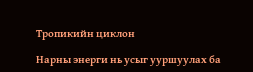Тропикийн циклон

Нарны энерги нь усыг ууршуулах ба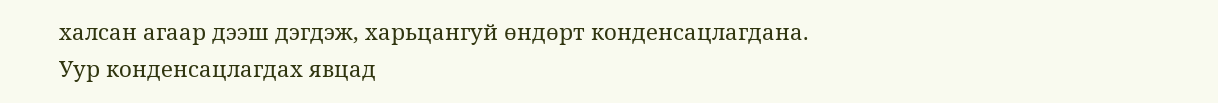халсан агаар дээш дэгдэж, харьцангуй өндөрт конденсацлагдана. Уур конденсацлагдах явцад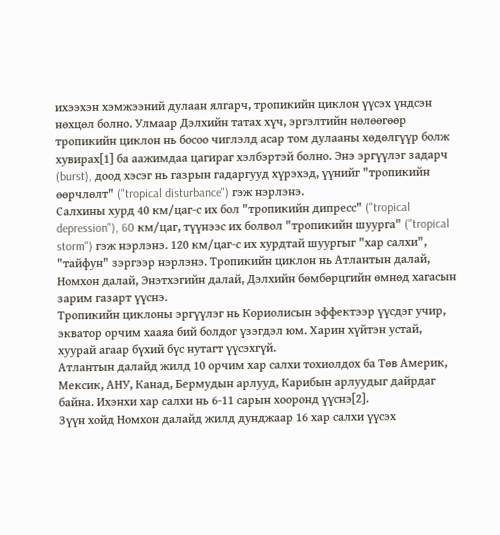ихээхэн хэмжээний дулаан ялгарч, тропикийн циклон үүсэх үндсэн нөхцөл болно. Улмаар Дэлхийн татах хүч, эргэлтийн нөлөөгөөр тропикийн циклон нь босоо чиглэлд асар том дулааны хөдөлгүүр болж хувирах[1] ба аажимдаа цагираг хэлбэртэй болно. Энэ эргүүлэг задарч (burst), доод хэсэг нь газрын гадаргууд хүрэхэд, үүнийг "тропикийн өөрчлөлт" ("tropical disturbance") гэж нэрлэнэ.
Салхины хурд 40 км/цаг-с их бол "тропикийн дипресс" ("tropical depression"), 60 км/цаг, түүнээс их болвол "тропикийн шуурга" ("tropical storm") гэж нэрлэнэ. 120 км/цаг-с их хурдтай шуургыг "хар салхи", "тайфун" зэргээр нэрлэнэ. Тропикийн циклон нь Атлантын далай, Номхон далай, Энэтхэгийн далай, Дэлхийн бөмбөрцгийн өмнөд хагасын зарим газарт үүснэ.
Тропикийн циклоны эргүүлэг нь Кориолисын эффектээр үүсдэг учир, экватор орчим хааяа бий болдог үзэгдэл юм. Харин хүйтэн устай, хуурай агаар бүхий бүс нутагт үүсэхгүй.
Атлантын далайд жилд 10 орчим хар салхи тохиолдох ба Төв Америк, Мексик, АНУ, Канад, Бермудын арлууд, Карибын арлуудыг дайрдаг байна. Ихэнхи хар салхи нь 6-11 сарын хооронд үүснэ[2].
Зүүн хойд Номхон далайд жилд дунджаар 16 хар салхи үүсэх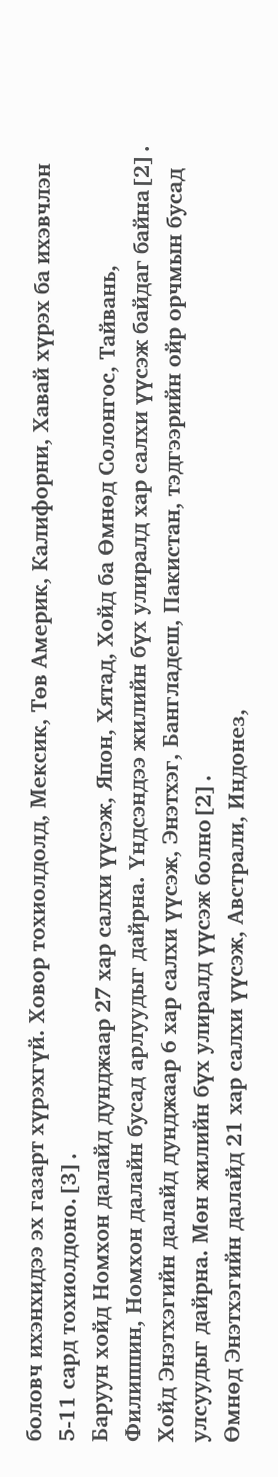боловч ихэнхидээ эх газарт хүрэхгүй. Ховор тохиолдолд, Мексик, Төв Америк, Калифорни, Хавай хүрэх ба ихэвчлэн 5-11 сард тохиолдоно.[3].
Баруун хойд Номхон далайд дунджаар 27 хар салхи үүсэж, Япон, Хятад, Хойд ба Өмнөд Солонгос, Тайвань, Филиппин, Номхон далайн бусад арлуудыг дайрна. Үндсэндээ жилийн бүх улиралд хар салхи үүсэж байдаг байна[2].
Хойд Энэтхэгийн далайд дунджаар 6 хар салхи үүсэж, Энэтхэг, Бангладеш, Пакистан, тэдгээрийн ойр орчмын бусад улсуудыг дайрна. Мөн жилийн бүх улиралд үүсэж болно[2].
Өмнөд Энэтхэгийн далайд 21 хар салхи үүсэж, Австрали, Индонез,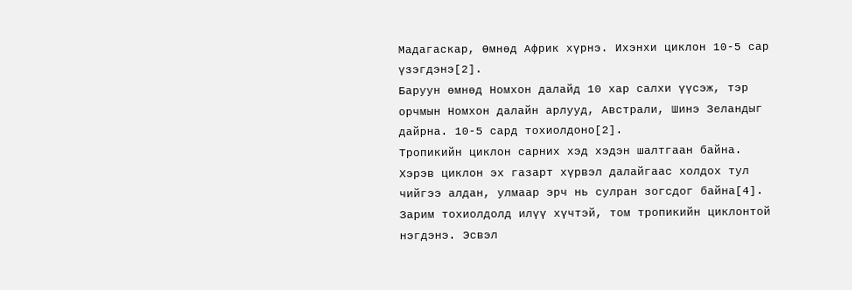Мадагаскар, Өмнөд Африк хүрнэ. Ихэнхи циклон 10-5 сар үзэгдэнэ[2].
Баруун өмнөд Номхон далайд 10 хар салхи үүсэж, тэр орчмын Номхон далайн арлууд, Австрали, Шинэ Зеландыг дайрна. 10-5 сард тохиолдоно[2].
Тропикийн циклон сарних хэд хэдэн шалтгаан байна. Хэрэв циклон эх газарт хүрвэл далайгаас холдох тул чийгээ алдан, улмаар эрч нь сулран зогсдог байна[4]. Зарим тохиолдолд илүү хүчтэй, том тропикийн циклонтой нэгдэнэ. Эсвэл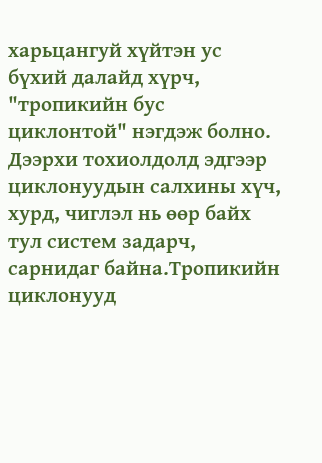харьцангуй хүйтэн ус бүхий далайд хүрч, "тропикийн бус циклонтой" нэгдэж болно. Дээрхи тохиолдолд эдгээр циклонуудын салхины хүч, хурд, чиглэл нь өөр байх тул систем задарч, сарнидаг байна.Тропикийн циклонууд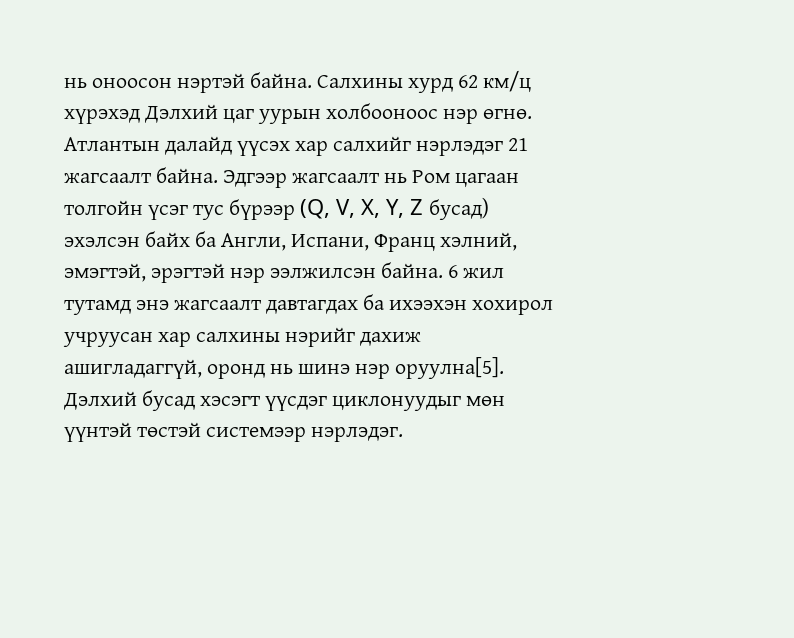нь оноосон нэртэй байна. Салхины хурд 62 км/ц хүрэхэд Дэлхий цаг уурын холбооноос нэр өгнө.
Атлантын далайд үүсэх хар салхийг нэрлэдэг 21 жагсаалт байна. Эдгээр жагсаалт нь Ром цагаан толгойн үсэг тус бүрээр (Q, V, X, Y, Z бусад) эхэлсэн байх ба Англи, Испани, Франц хэлний, эмэгтэй, эрэгтэй нэр ээлжилсэн байна. 6 жил тутамд энэ жагсаалт давтагдах ба ихээхэн хохирол учруусан хар салхины нэрийг дахиж ашигладаггүй, оронд нь шинэ нэр оруулна[5].
Дэлхий бусад хэсэгт үүсдэг циклонуудыг мөн үүнтэй төстэй системээр нэрлэдэг.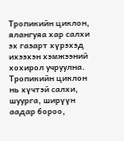Тропикийн циклон, ялангуяа хар салхи эх газарт хүрэхэд ихээхэн хэмжээний хохирол учруулна. Тропикийн циклон нь хүчтэй салхи, шуурга, ширүүн аадар бороо,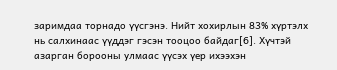заримдаа торнадо үүсгэнэ. Нийт хохирлын 83% хүртэлх нь салхинаас үүддэг гэсэн тооцоо байдаг[6]. Хүчтэй азарган борооны улмаас үүсэх үер ихээхэн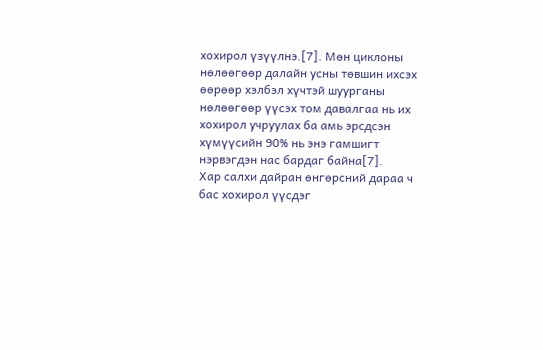хохирол үзүүлнэ.[7]. Мөн циклоны нөлөөгөөр далайн усны төвшин ихсэх өөрөөр хэлбэл хүчтэй шуурганы нөлөөгөөр үүсэх том давалгаа нь их хохирол учруулах ба амь эрсдсэн хүмүүсийн 90% нь энэ гамшигт нэрвэгдэн нас бардаг байна[7].
Хар салхи дайран өнгөрсний дараа ч бас хохирол үүсдэг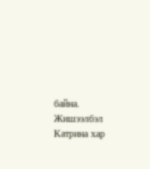байна. Жишээлбэл Катрина хар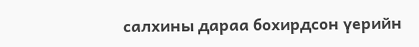салхины дараа бохирдсон үерийн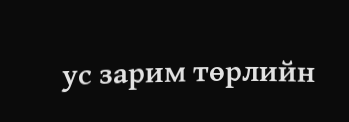ус зарим төрлийн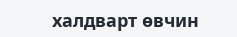халдварт өвчин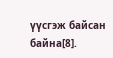үүсгэж байсан байна[8].